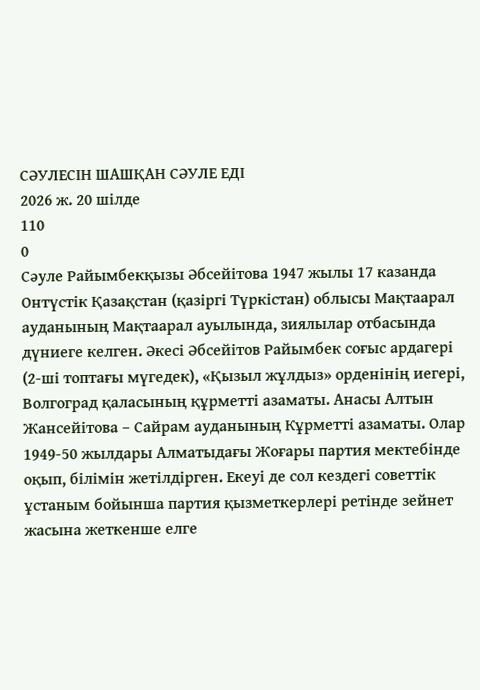СӘУЛЕСІН ШАШҚАН СӘУЛЕ ЕДІ
2026 ж. 20 шілде
110
0
Сәуле Райымбекқызы Әбсейітова 1947 жылы 17 казанда Онтүстік Қазақстан (қазіргі Түркістан) облысы Мақтаарал ауданының Мақтаарал ауылында, зиялылар отбасында дүниеге келген. Әкесі Әбсейітов Райымбек соғыс ардагері (2-ші топтағы мүгедек), «Қызыл жұлдыз» орденінің иегері, Волгоград қаласының құрметті азаматы. Анасы Алтын Жансейітова – Сайрам ауданының Кұрметті азаматы. Олар 1949-50 жылдары Алматыдағы Жоғары партия мектебінде оқып, білімін жетілдірген. Екеуі де сол кездегі советтік ұстаным бойынша партия қызметкерлері ретінде зейнет жасына жеткенше елге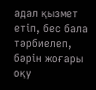адал қызмет етіп, бес бала тәрбиелеп, бәрін жоғары оқу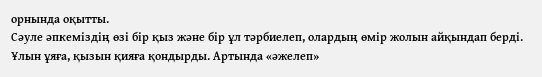орнында оқытты.
Сәуле әпкеміздің өзі бір қыз және бір ұл тәрбиелеп, олардың өмір жолын айқындап берді. Ұлын ұяға, қызын қияға қондырды. Артында «әжелеп»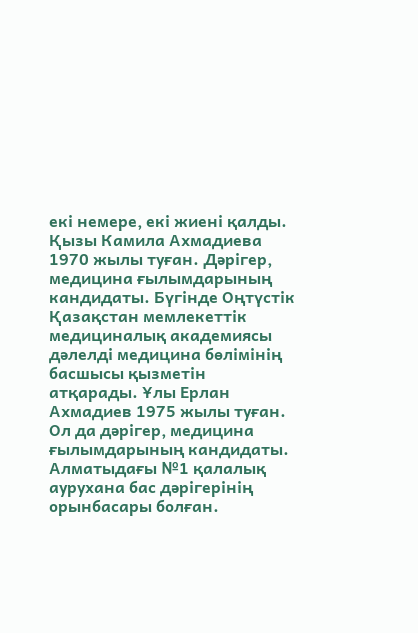екі немере, екі жиені қалды. Қызы Камила Ахмадиева 1970 жылы туған. Дәрігер, медицина ғылымдарының кандидаты. Бүгінде Оңтүстік Қазақстан мемлекеттік медициналық академиясы дәлелді медицина бөлімінің басшысы қызметін атқарады. Ұлы Ерлан Ахмадиев 1975 жылы туған. Ол да дәрігер, медицина ғылымдарының кандидаты. Алматыдағы №1 қалалық аурухана бас дәрігерінің орынбасары болған.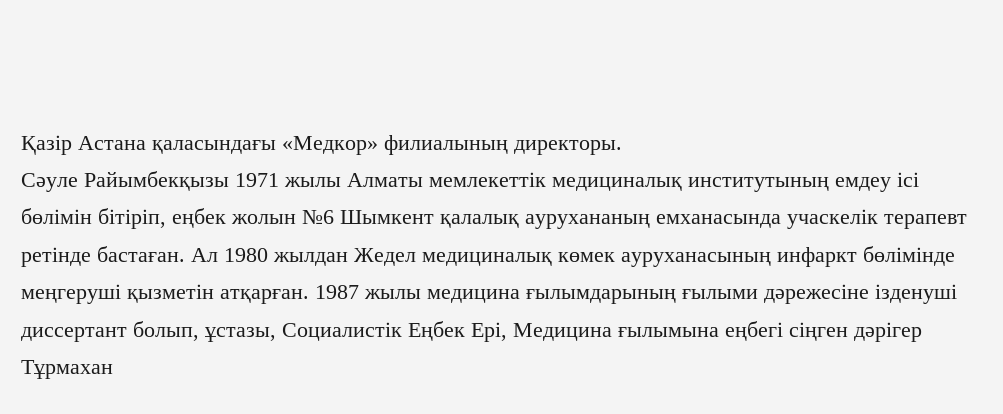Қазір Астана қаласындағы «Медкор» филиалының директоры.
Сәуле Райымбекқызы 1971 жылы Алматы мемлекеттік медициналық институтының емдеу ісі бөлімін бітіріп, еңбек жолын №6 Шымкент қалалық аурухананың емханасында учаскелік терапевт ретінде бастаған. Ал 1980 жылдан Жедел медициналық көмек ауруханасының инфаркт бөлімінде меңгеруші қызметін атқарған. 1987 жылы медицина ғылымдарының ғылыми дәрежесіне ізденуші диссертант болып, ұстазы, Социалистік Еңбек Ері, Медицина ғылымына еңбегі сіңген дәрігер Тұрмахан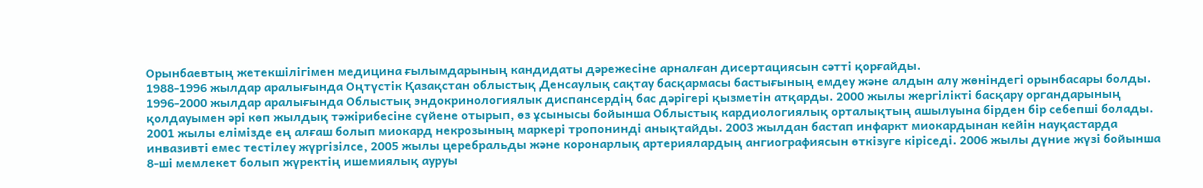Орынбаевтың жетекшілігімен медицина ғылымдарының кандидаты дәрежесіне арналған дисертациясын сәтті қорғайды.
1988-1996 жылдар аралығында Оңтүстік Қазақстан облыстық Денсаулық сақтау басқармасы бастығының емдеу және алдын алу жөніндегі орынбасары болды. 1996-2000 жылдар аралығында Облыстық эндокринологиялык диспансердің бас дәрігері қызметін атқарды. 2000 жылы жергілікті басқару органдарының қолдауымен әрі көп жылдық тәжірибесіне сүйене отырып, өз ұсынысы бойынша Облыстық кардиологиялық орталықтың ашылуына бірден бір себепші болады. 2001 жылы елімізде ең алғаш болып миокард некрозының маркері тропонинді анықтайды. 2003 жылдан бастап инфаркт миокардынан кейін науқастарда инвазивті емес тестілеу жүргізілсе, 2005 жылы церебральды және коронарлық артериялардың ангиографиясын өткізуге кіріседі. 2006 жылы дүние жүзі бойынша 8-ші мемлекет болып жүректің ишемиялық ауруы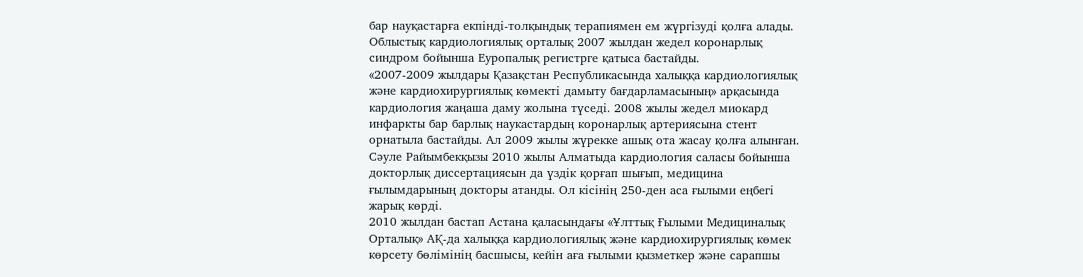бар науқастарға екпінді-толқындық терапиямен ем жүргізуді қолға алады. Облыстық кардиологиялық орталық 2007 жылдан жедел коронарлық синдром бойынша Еуропалық регистрге қатыса бастайды.
«2007-2009 жылдары Қазақстан Республикасында халыққа кардиологиялық және кардиохирургиялық көмекті дамыту бағдарламасының» арқасында кардиология жаңаша даму жолына түседі. 2008 жылы жедел миокард инфаркты бар барлық наукастардың коронарлық артериясына стент орнатыла бастайды. Ал 2009 жылы жүрекке ашық ота жасау қолға алынған.
Сәуле Райымбекқызы 2010 жылы Алматыда кардиология саласы бойынша докторлық диссертациясын да үздік қорғап шығып, медицина ғылымдарының докторы атанды. Ол кісінің 250-ден аса ғылыми еңбегі жарық көрді.
2010 жылдан бастап Астана қаласындағы «Ұлттық Ғылыми Медициналық Орталық» АҚ-да халыққа кардиологиялық және кардиохирургиялық көмек көрсету бөлімінің басшысы, кейін аға ғылыми қызметкер және сарапшы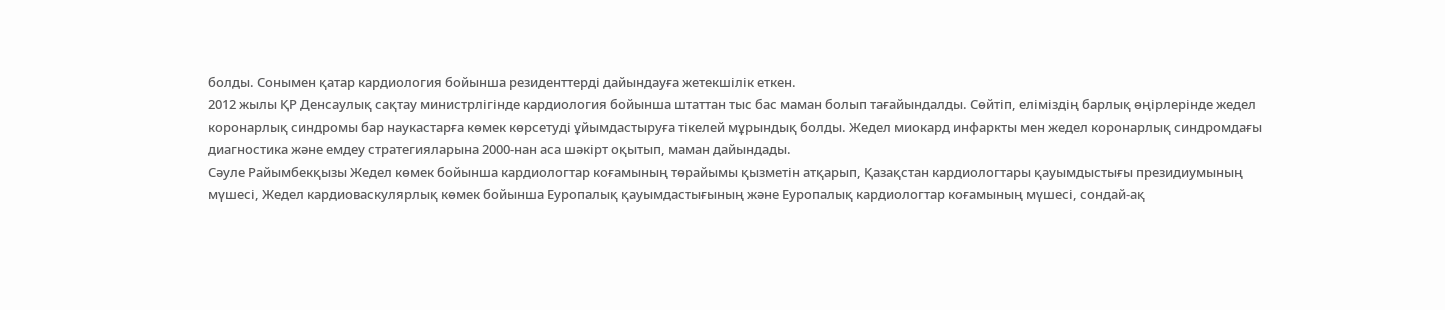болды. Сонымен қатар кардиология бойынша резиденттерді дайындауға жетекшілік еткен.
2012 жылы ҚР Денсаулық сақтау министрлігінде кардиология бойынша штаттан тыс бас маман болып тағайындалды. Сөйтіп, еліміздің барлық өңірлерінде жедел коронарлық синдромы бар наукастарға көмек көрсетуді ұйымдастыруға тікелей мұрындық болды. Жедел миокард инфаркты мен жедел коронарлық синдромдағы диагностика және емдеу стратегияларына 2000-нан аса шәкірт оқытып, маман дайындады.
Сәуле Райымбекқызы Жедел көмек бойынша кардиологтар коғамының төрайымы қызметін атқарып, Қазақстан кардиологтары қауымдыстығы президиумының мүшесі, Жедел кардиоваскулярлық көмек бойынша Еуропалық қауымдастығының және Еуропалық кардиологтар коғамының мүшесі, сондай-ақ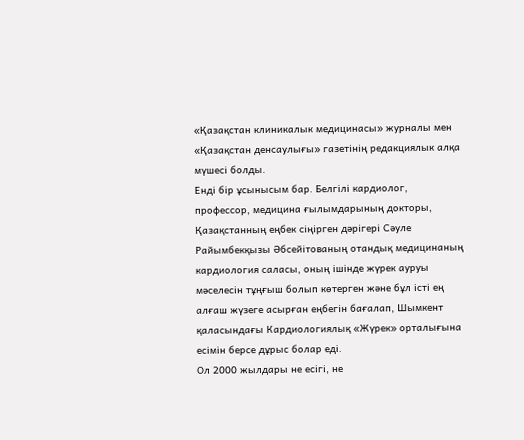«Қазақстан клиникалык медицинасы» журналы мен «Қазақстан денсаулығы» газетінің редакциялык алқа мүшесі болды.
Енді бір ұсынысым бар. Белгілі кардиолог, профессор, медицина ғылымдарының докторы, Қазақстанның еңбек сіңірген дәрігері Сәуле Райымбекқызы Әбсейітованың отандық медицинаның кардиология саласы, оның ішінде жүрек ауруы мәселесін тұңғыш болып көтерген және бұл істі ең алғаш жүзеге асырған еңбегін бағалап, Шымкент қаласындағы Кардиологиялық «Жүрек» орталығына есімін берсе дұрыс болар еді.
Ол 2000 жылдары не есігі, не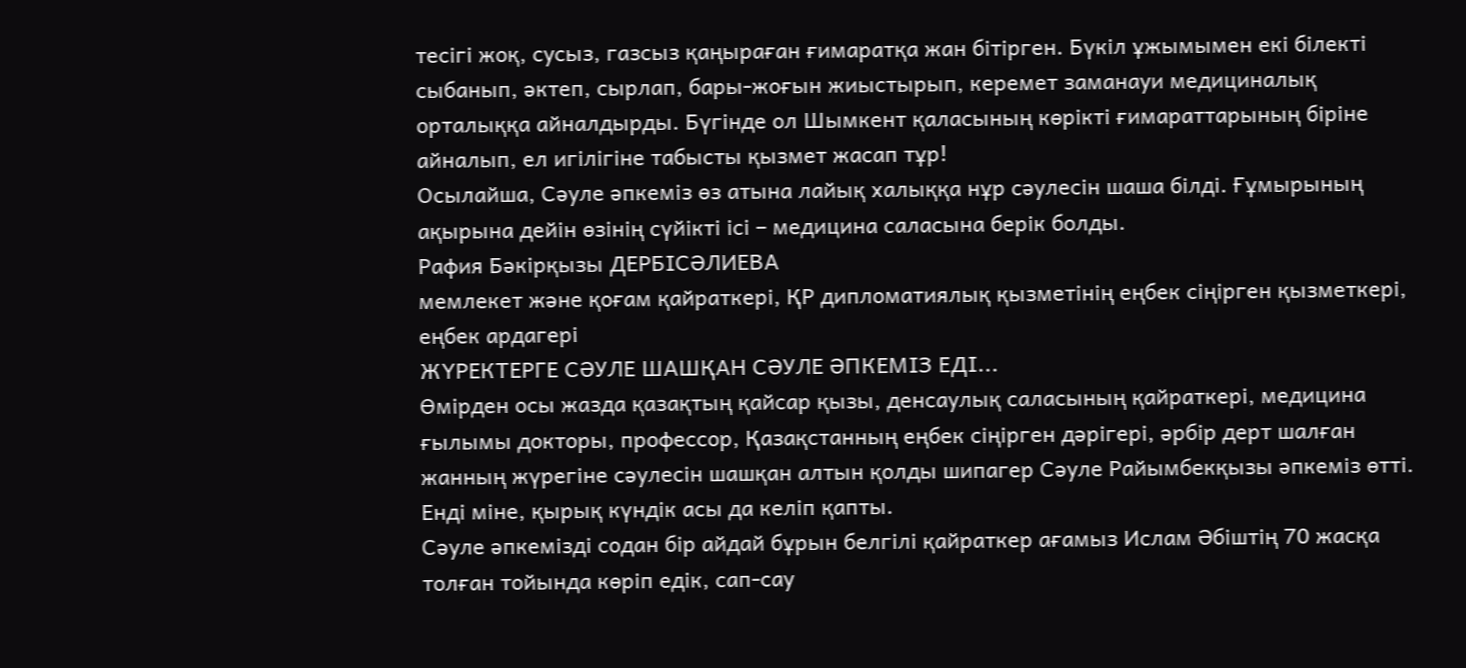тесігі жоқ, сусыз, газсыз қаңыраған ғимаратқа жан бітірген. Бүкіл ұжымымен екі білекті сыбанып, әктеп, сырлап, бары-жоғын жиыстырып, керемет заманауи медициналық орталыққа айналдырды. Бүгінде ол Шымкент қаласының көрікті ғимараттарының біріне айналып, ел игілігіне табысты қызмет жасап тұр!
Осылайша, Сәуле әпкеміз өз атына лайық халыққа нұр сәулесін шаша білді. Ғұмырының ақырына дейін өзінің сүйікті ісі – медицина саласына берік болды.
Рафия Бәкірқызы ДЕРБІСӘЛИЕВА
мемлекет және қоғам қайраткері, ҚР дипломатиялық қызметінің еңбек сіңірген қызметкері, еңбек ардагері
ЖҮРЕКТЕРГЕ СӘУЛЕ ШАШҚАН СӘУЛЕ ӘПКЕМІЗ ЕДІ...
Өмірден осы жазда қазақтың қайсар қызы, денсаулық саласының қайраткері, медицина ғылымы докторы, профессор, Қазақстанның еңбек сіңірген дәрігері, әрбір дерт шалған жанның жүрегіне сәулесін шашқан алтын қолды шипагер Сәуле Райымбекқызы әпкеміз өтті. Енді міне, қырық күндік асы да келіп қапты.
Сәуле әпкемізді содан бір айдай бұрын белгілі қайраткер ағамыз Ислам Әбіштің 70 жасқа толған тойында көріп едік, сап-сау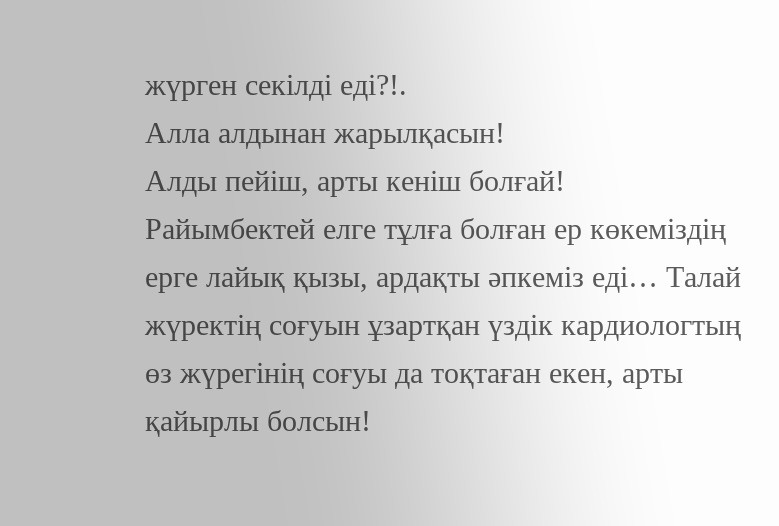жүрген секілді еді?!.
Алла алдынан жарылқасын!
Алды пейіш, арты кеніш болғай!
Райымбектей елге тұлға болған ер көкеміздің ерге лайық қызы, ардақты әпкеміз еді… Талай жүректің соғуын ұзартқан үздік кардиологтың өз жүрегінің соғуы да тоқтаған екен, арты қайырлы болсын!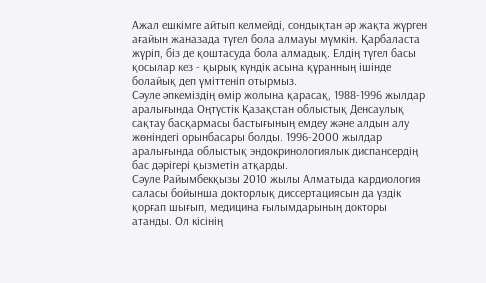Ажал ешкімге айтып келмейді, сондықтан әр жақта жүрген ағайын жаназада түгел бола алмауы мүмкін. Қарбаласта жүріп, біз де қоштасуда бола алмадық. Елдің түгел басы қосылар кез - қырық күндік асына құранның ішінде болайық деп үміттеніп отырмыз.
Сәуле әпкеміздің өмір жолына қарасақ, 1988-1996 жылдар аралығында Оңтүстік Қазақстан облыстық Денсаулық сақтау басқармасы бастығының емдеу және алдын алу жөніндегі орынбасары болды. 1996-2000 жылдар аралығында облыстық эндокринологиялык диспансердің бас дәрігері қызметін атқарды.
Сәуле Райымбекқызы 2010 жылы Алматыда кардиология саласы бойынша докторлық диссертациясын да үздік қорғап шығып, медицина ғылымдарының докторы атанды. Ол кісінің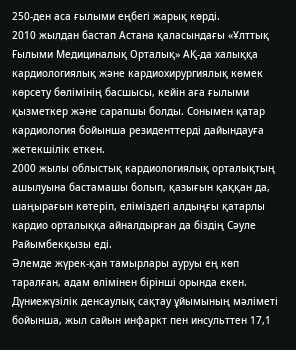250-ден аса ғылыми еңбегі жарық көрді.
2010 жылдан бастап Астана қаласындағы «Ұлттық Ғылыми Медициналық Орталық» АҚ-да халыққа кардиологиялық және кардиохирургиялық көмек көрсету бөлімінің басшысы, кейін аға ғылыми қызметкер және сарапшы болды. Сонымен қатар кардиология бойынша резиденттерді дайындауға жетекшілік еткен.
2000 жылы облыстық кардиологиялық орталықтың ашылуына бастамашы болып, қазығын қаққан да, шаңырағын көтеріп, еліміздегі алдыңғы қатарлы кардио орталыққа айналдырған да біздің Сәуле Райымбекқызы еді.
Әлемде жүрек-қан тамырлары ауруы ең көп таралған, адам өлімінен бірінші орында екен.
Дүниежүзілік денсаулық сақтау ұйымының мәліметі бойынша, жыл сайын инфаркт пен инсульттен 17,1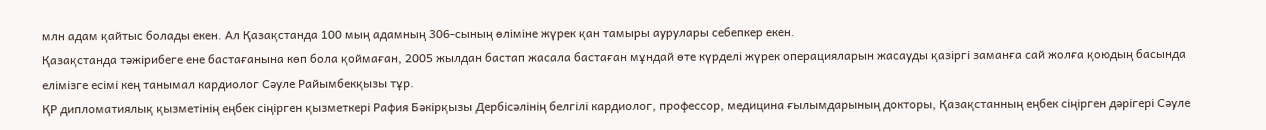млн адам қайтыс болады екен. Ал Қазақстанда 100 мың адамның 306-сының өліміне жүрек қан тамыры аурулары себепкер екен.
Қазақстанда тәжірибеге ене бастағанына көп бола қоймаған, 2005 жылдан бастап жасала бастаған мұндай өте күрделі жүрек операцияларын жасауды қазіргі заманға сай жолға қоюдың басында елімізге есімі кең танымал кардиолог Сәуле Райымбекқызы тұр.
ҚР дипломатиялық қызметінің еңбек сіңірген қызметкері Рафия Бәкірқызы Дербісәлінің белгілі кардиолог, профессор, медицина ғылымдарының докторы, Қазақстанның еңбек сіңірген дәрігері Сәуле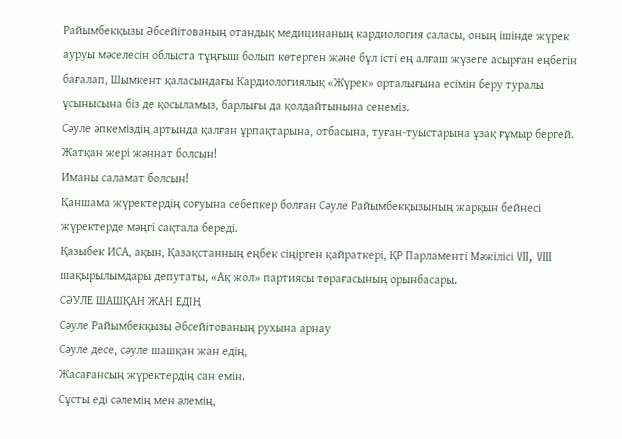Райымбекқызы Әбсейітованың отандық медицинаның кардиология саласы, оның ішінде жүрек ауруы мәселесін облыста тұңғыш болып көтерген және бұл істі ең алғаш жүзеге асырған еңбегін бағалап, Шымкент қаласындағы Кардиологиялық «Жүрек» орталығына есімін беру туралы ұсынысына біз де қосыламыз, барлығы да қолдайтынына сенеміз.
Сәуле әпкеміздің артында қалған ұрпақтарына, отбасына, туған-туыстарына ұзақ ғұмыр бергей.
Жатқан жері жәннат болсын!
Иманы саламат болсын!
Қаншама жүректердің соғуына себепкер болған Сәуле Райымбекқызының жарқын бейнесі жүректерде мәңгі сақтала береді.
Қазыбек ИСА, ақын, Қазақстанның еңбек сіңірген қайраткері, ҚР Парламенті Мәжілісі VII, VIII шақырылымдары депутаты, «Ақ жол» партиясы төрағасының орынбасары.
СӘУЛЕ ШАШҚАН ЖАН ЕДІҢ
Сәуле Райымбекқызы Әбсейітованың рухына арнау
Сәуле десе, сәуле шашқан жан едің,
Жасағансың жүректердің сан емін.
Сұсты еді сәлемің мен әлемің,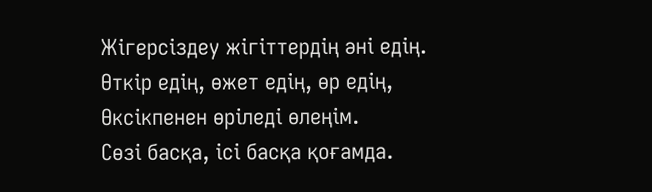Жігерсіздеу жігіттердің әні едің.
Өткір едің, өжет едің, өр едің,
Өксікпенен өріледі өлеңім.
Сөзі басқа, ісі басқа қоғамда.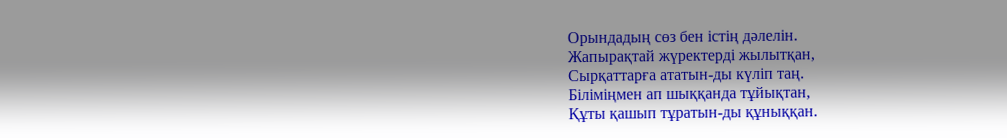Орындадың сөз бен істің дәлелін.
Жапырақтай жүректерді жылытқан,
Сырқаттарға ататын-ды күліп таң.
Біліміңмен ап шыққанда тұйықтан,
Құты қашып тұратын-ды құныққан.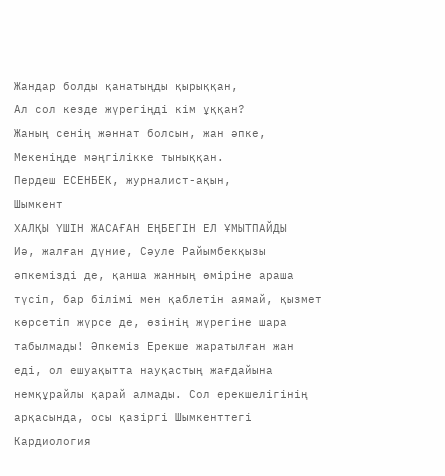Жандар болды қанатыңды қырыққан,
Ал сол кезде жүрегіңді кім ұққан?
Жаның сенің жәннат болсын, жан әпке,
Мекеніңде мәңгілікке тыныққан.
Пердеш ЕСЕНБЕК, журналист-ақын,
Шымкент
ХАЛҚЫ ҮШІН ЖАСАҒАН ЕҢБЕГІН ЕЛ ҰМЫТПАЙДЫ
Иә, жалған дүние, Сәуле Райымбекқызы әпкемізді де, қанша жанның өміріне араша түсіп, бар білімі мен қаблетін аямай, қызмет көрсетіп жүрсе де, өзінің жүрегіне шара табылмады! Әпкеміз Ерекше жаратылған жан еді, ол ешуақытта науқастың жағдайына немқұрайлы қарай алмады. Сол ерекшелігінің арқасында, осы қазіргі Шымкенттегі Кардиология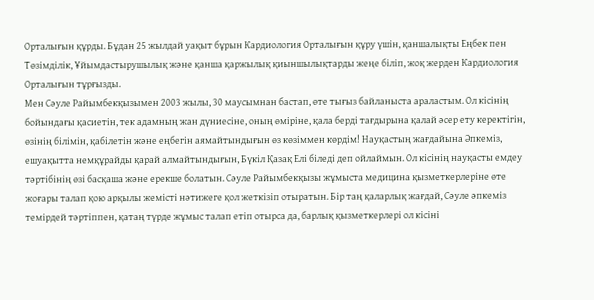Орталығын құрды. Бұдан 25 жылдай уақыт бұрын Кардиология Орталығын құру үшін, қаншалықты Еңбек пен Төзімділік, Ұйымдастырушылық және қанша қаржылық қиыншылықтарды жеңе біліп, жоқ жерден Кардиология Орталығын тұрғызды.
Мен Сәуле Райымбекқызымен 2003 жылы, 30 маусымнан бастап, өте тығыз байланыста араластым. Ол кісінің бойындағы қасиетін, тек адамның жан дүниесіне, оның өміріне, қала берді тағдырына қалай әсер ету керектігін, өзінің білімін, қабілетін және еңбегін аямайтындығын өз көзіммен көрдім! Науқастың жағдайына Әпкеміз, ешуақытта немқұрайды қарай алмайтындығын, Бүкіл Қазақ Елі біледі деп ойлаймын. Ол кісінің науқасты емдеу тәртібінің өзі басқаша және ерекше болатын. Сәуле Райымбекқызы жұмыста медицина қызметкерлеріне өте жоғары талап қою арқылы жемісті нәтижеге қол жеткізіп отыратын. Бір таң қаларлық жағдай, Сәуле әпкеміз темірдей тәртіппен, қатаң түрде жұмыс талап етіп отырса да, барлық қызметкерлері ол кісіні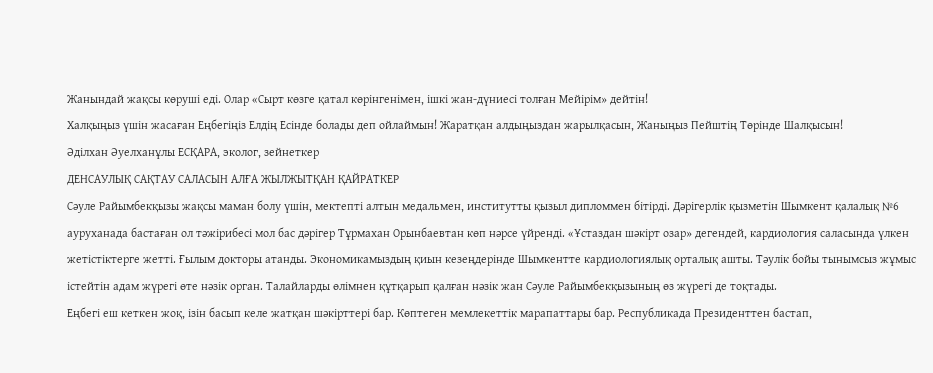Жанындай жақсы көруші еді. Олар «Сырт көзге қатал көрінгенімен, ішкі жан-дүниесі толған Мейірім» дейтін!
Халқыңыз үшін жасаған Еңбегіңіз Елдің Есінде болады деп ойлаймын! Жаратқан алдыңыздан жарылқасын, Жаныңыз Пейштің Төрінде Шалқысын!
Әділхан Әуелханұлы ЕСҚАРА, эколог, зейнеткер
ДЕНСАУЛЫҚ САҚТАУ САЛАСЫН АЛҒА ЖЫЛЖЫТҚАН ҚАЙРАТКЕР
Сәуле Райымбекқызы жақсы маман болу үшін, мектепті алтын медальмен, институтты қызыл дипломмен бітірді. Дәрігерлік қызметін Шымкент қалалық №6 ауруханада бастаған ол тәжірибесі мол бас дәрігер Тұрмахан Орынбаевтан көп нәрсе үйренді. «Ұстаздан шәкірт озар» дегендей, кардиология саласында үлкен жетістіктерге жетті. Ғылым докторы атанды. Экономикамыздың қиын кезеңдерінде Шымкентте кардиологиялық орталық ашты. Тәулік бойы тынымсыз жұмыс істейтін адам жүрегі өте нәзік орган. Талайларды өлімнен құтқарып қалған нәзік жан Сәуле Райымбекқызының өз жүрегі де тоқтады.
Еңбегі еш кеткен жоқ, ізін басып келе жатқан шәкірттері бар. Көптеген мемлекеттік марапаттары бар. Республикада Президенттен бастап,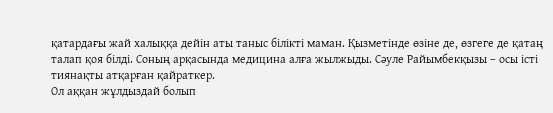қатардағы жай халыққа дейін аты таныс білікті маман. Қызметінде өзіне де, өзгеге де қатаң талап қоя білді. Соның арқасында медицина алға жылжыды. Сәуле Райымбекқызы – осы істі тиянақты атқарған қайраткер.
Ол аққан жұлдыздай болып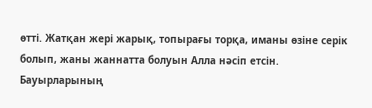өтті. Жатқан жері жарық, топырағы торқа, иманы өзіне серік болып, жаны жаннатта болуын Алла нәсіп етсін.
Бауырларының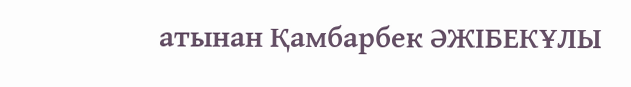атынан Қамбарбек ӘЖІБЕКҰЛЫ